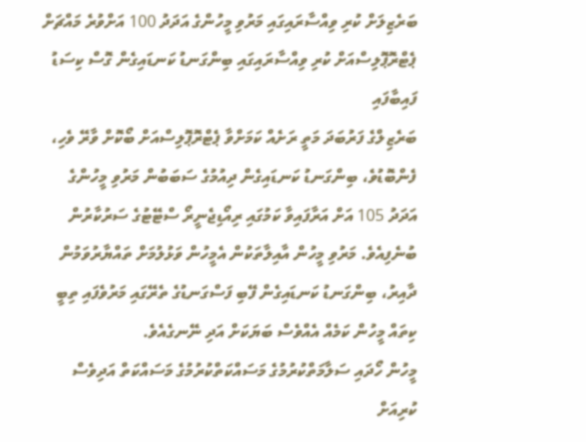ބަރެޒިލަށް ކުރި ވިއްސާރައިގައި މަރުވި މީހުންގެ އަދަދު 100 އަށްވުރެ މައްޗަށް
ޕެޓްރޮޕޮލިސްއަށް ކުރި ވިއްސާރައިގައި ބިންގަނޑު ކަނޑައިގެން ގޮސް ކިސަޑު ފައިބާފައި
ބަރެޒިލްގެ ފަރުބަދަ މަތީ ރަށެއް ކަމަށްވާ ޕެޓްރޮޕޮލިސްއަށް ބޯކޮށް ވާރޭ ވެހި، ފެންބޮޑުވެ، ބިންގަނޑު ކަނޑައިގެން ދިއުމުގެ ސަބަބުން މަރުވި މީހުންގެ އަދަދު 105 އަށް އަރާފައިވާ ކަމުގައި ރިއޯޑިޖެނީރޯ ސްޓޭޓުގެ ސަރުކާރުން ބުނެފިއެވެ. މަރުވި މީހުން އާއިލާތަކުން އެމީހުން ވަޅުލުމަށް ތައްޔާރުވަމުން ދާއިރު، ބިންގަނޑު ކަނޑައިގެން ފޭބި ފަސްގަނޑުގެ ތެރޭގައި މަރުވެފައި ތިބީ ކިތައް މީހުން ކަމެއް އެއްވެސް ބަޔަކަށް އަދި ނޭނގެއެވެ.
މީހުން ހޯދައި ސަލާމަތްކުރުމުގެ މަސައްކަތްކުރުމުގެ މަސައްކަތް އަދިވެސް ކުރިއަށް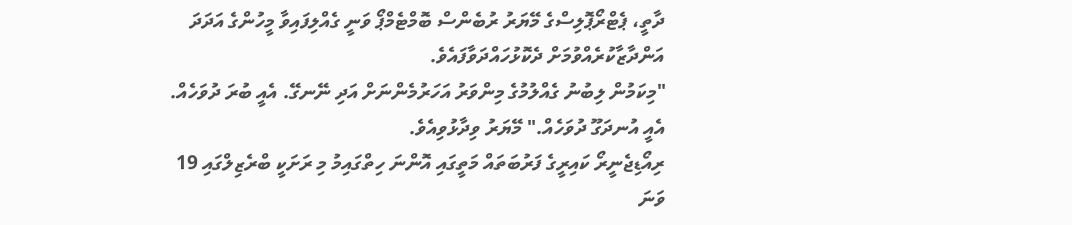ދާތީ، ޕެޓްރޯޕޮލިސްގެ މޭޔަރު ރުބެންސް ބޮމްޓެމްޕޯ ވަނީ ގެއްލިފައިވާ މީހުންގެ އަދަދަ އަންދާޒާކުރެއްވުމަށް ދެކޮޅުހައްދަވާފައެވެ.
"މިކަމުން ލިބުނު ގެއްލުމުގެ މިންވަރު އަހަރުމެންނަށް އަދި ނޭނގޭ. އެއީ ބުރަ ދުވަހެއް. އެއީ އުނދަގޫ ދުވަހެއް." މޭޔަރު ވިދާޅުވިއެވެ.
ރިއޯޑިޖެނީރޯ ކައިރީގެ ފަރުބަތައް މަތީގައި އޮންނަ ހިތްގައިމު މި ރަށަކީ ބްރެޒިލްގައި 19 ވަނަ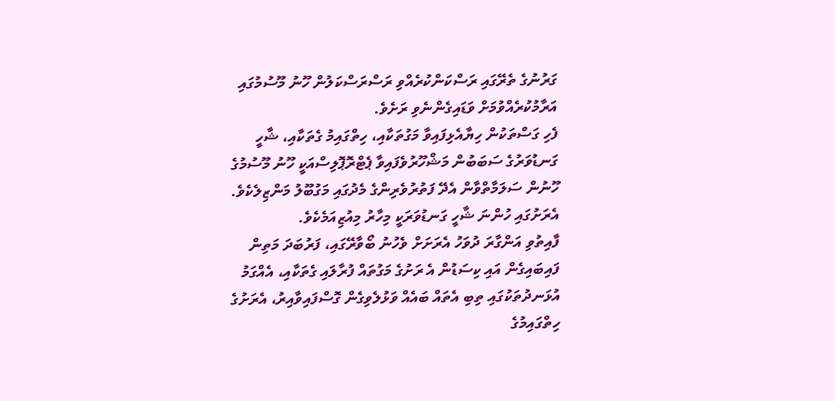ގަރުނުގެ ތެރޭގައި ރަސްކަންކުރެއްވި ރަސްރަސްކަލުން ހޫނު މޫސުމުގައި އަރާމުކުރެއްވުމަށް ވަޑައިގެންނެވި ރަށެވެ.
ފެހި ގަސްތަކުން ހިޔާއެޅިފައިވާ މަގުތަކާއި، ހިތްގައިމު ގެތަކާއި، ޝާހީ ގަނޑުވަރުގެ ސަބަބުން މަޝްހޫރުވެފައިވާ ޕެޓްރޮޕޮލިސްއަކީ ހޫނު މޫސުމުގެ ހޫނުން ސަލަމާތްވާން އެދޭ ފަތުރުވެރިންގެ މެދުގައި މަގުބޫލު މަންޒިލެކެވެ. އެރަށުގައި ހުންނަ ޝާހީ ގަނޑުވަރަކީ މިހާރު މިއުޒިއަމެކެވެ.
ފާއިތުވި އަންގާރަ ދުވަހު އެރަށަށް ވެހުނު ބޯވާރޭގައި، ފަރުބަދަ މަތިން ފައިބައިގެން އައި ކިސަޑުން އެ ރަށުގެ މަގުތައް ފުރާލައި ގެތަކާއި، އެއްގަމު އުޅަނދުތަކުގައި ތިބި އެތައް ބައެއް ވަޅުލެވިގެން ގޮސްފައިވާއިރު، އެރަށުގެ ހިތްގައިމުގެ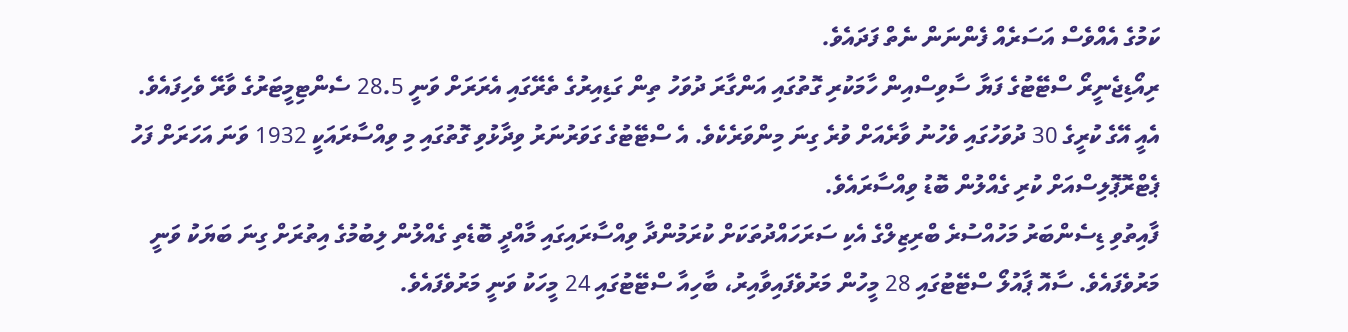ކަމުގެ އެއްވެސް އަސަރެއް ފެންނަން ނެތް ފަދައެވެ.
ރިއޯޑިޖެނީރޯ ސްޓޭޓުގެ ފަޔާ ސާވިސްއިން ހާމަކުރި ގޮތުގައި އަންގާރަ ދުވަހު ތިން ގަޑިއިރުގެ ތެރޭގައި އެރަރަށް ވަނީ 28.5 ސެންޓިމީޓަރުގެ ވާރޭ ވެހިފައެވެ. އެއީ އޭގެ ކުރީގެ 30 ދުވަހުގައި ވެހުނު ވާރެއަށް ވުރެ ގިނަ މިންވަރެކެވެ. އެ ސްޓޭޓުގެ ގަވަރުނަރު ވިދާޅުވި ގޮތުގައި މި ވިއްސާރައަކީ 1932 ވަނަ އަހަރަށް ފަހު ޕެޓްރޮޕޮލިސްއަށް ކުރި ގެއްލުން ބޮޑު ވިއްސާރައެވެ.
ފާއިތުވި ޑިސެންބަރު މަހުއްސުރެ ބްރިޒިލްގެ އެކި ސަރަހައްދުތަކަށް ކުރަމުންދާ ވިއްސާރައިގައި މާއްދީ ބޮޑެތި ގެއްލުން ލިބުމުގެ އިތުރަށް ގިނަ ބަޔަކު ވަނީ މަރުވެފައެވެ. ސާއޮ ޕާއުލޯ ސްޓޭޓުގައި 28 މީހުން މަރުވެފައިވާއިރު، ބާހިއާ ސްޓޭޓުގައި 24 މީހަކު ވަނީ މަރުވެފައެވެ.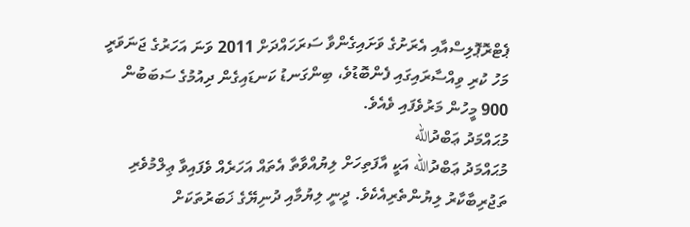ޕެޓްރޮޕޮލިސްއާއި އެރަށުގެ ވަށައިގެންވާ ސަރަހައްދަށް 2011 ވަނަ އަހަރުގެ ޖަނަވަރީ މަހު ކުރި ވިއްސާރައިގައި ފެންބޮޑުވެ، ބިންގަނޑު ކަނޑައިގެން ދިއުމުގެ ސަބަބުން 900 މީހުން މަރުވެފައި ވެއެވެ.
މުޙައްމަދު ޢަބްދުالله
މުޙައްމަދު ޢަބްދުالله އަކީ އާފަތިހަށް ލިޔުއްވާތާ އެތައް އަހަރެއް ވެފައިވާ ޢިލްމުވެރި ތަޖުރިބާކާރު ލިޔުންތެރިއެކެވެ. ދީނީ ލިޔުމާއި ދުނިޔޭގެ ޚަބަރުތަކަށް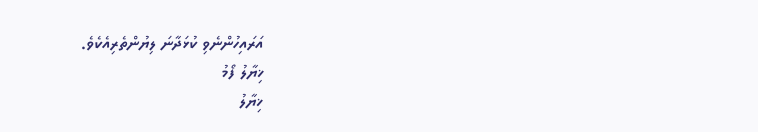އަރައިހުންނެވި ކުޅަދާނަ ލިޔުންތެރިއެކެވެ.
ޚިޔާލު ފޯމު
ޚިޔާލު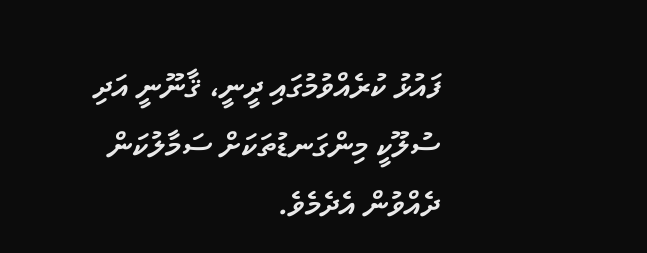ފައުޅު ކުރެއްވުމުގައި ދީނީ، ޤާނޫނީ އަދި ސުލޫކީ މިންގަނޑުތަކަށް ސަމާލުކަން ދެއްވުން އެދެމެވެ.